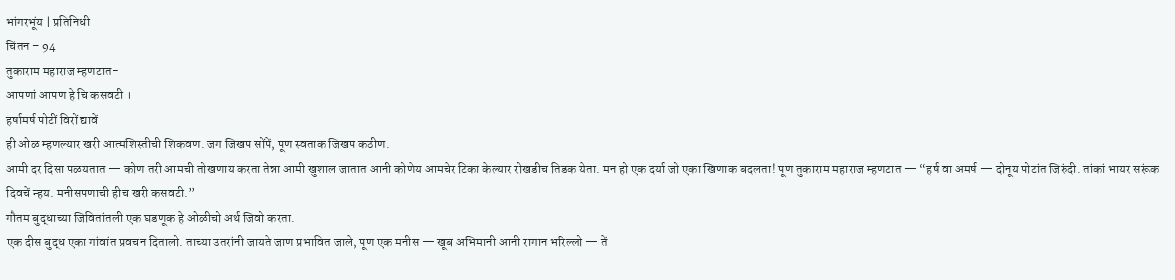भांगरभूंय | प्रतिनिधी
चिंतन – 94
तुकाराम महाराज म्हणटात-
आपणां आपण हे चि कसवटी ।
हर्षामर्ष पोटीं विरों द्यावें
ही ओळ म्हणल्यार खरी आत्मशिस्तीची शिकवण. जग जिखप सोंपें, पूण स्वताक जिखप कठीण.
आमी दर दिसा पळयतात — कोण तरी आमची तोखणाय करता तेन्ना आमी खुशाल जातात आनी कोणेय आमचेर टिका केल्यार रोखडीच तिडक येता. मन हो एक दर्या जो एका खिणाक बदलता! पूण तुकाराम महाराज म्हणटात — “हर्ष वा अमर्ष — दोनूय पोटांत जिरुंदी. तांकां भायर सरूंक दिवचें न्हय. मनीसपणाची हीच खरी कसवटी.”
गौतम बुद्धाच्या जिवितांतली एक घडणूक हे ओळीचो अर्थ जिवो करता.
एक दीस बुद्ध एका गांवांत प्रवचन दितालो. ताच्या उतरांनी जायते जाण प्रभावित जाले, पूण एक मनीस — खूब अभिमानी आनी रागान भरिल्लो — तें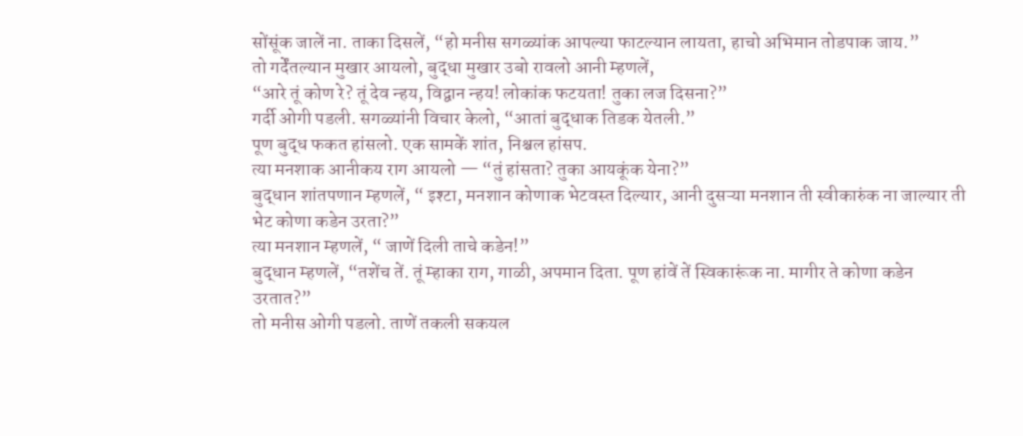सोंसूंक जालें ना. ताका दिसलें, “हो मनीस सगळ्यांक आपल्या फाटल्यान लायता, हाचो अभिमान तोडपाक जाय.”
तो गर्देंतल्यान मुखार आयलो, बुद्धा मुखार उबो रावलो आनी म्हणलें,
“आरे तूं कोण रे? तूं देव न्हय, विद्वान न्हय! लोकांक फटयता! तुका लज दिसना?”
गर्दी ओगी पडली. सगळ्यांनी विचार केलो, “आतां बुद्धाक तिडक येतली.”
पूण बुद्ध फकत हांसलो. एक सामकें शांत, निश्चल हांसप.
त्या मनशाक आनीकय राग आयलो — “तुं हांसता? तुका आयकूंक येना?”
बुद्धान शांतपणान म्हणलें, “ इश्टा, मनशान कोणाक भेटवस्त दिल्यार, आनी दुसऱ्या मनशान ती स्वीकारुंक ना जाल्यार ती भेट कोणा कडेन उरता?”
त्या मनशान म्हणलें, “ जाणें दिली ताचे कडेन!”
बुद्धान म्हणलें, “तशेंच तें. तूं म्हाका राग, गाळी, अपमान दिता. पूण हांवें तें स्विकारूंक ना. मागीर ते कोणा कडेन उरतात?”
तो मनीस ओगी पडलो. ताणें तकली सकयल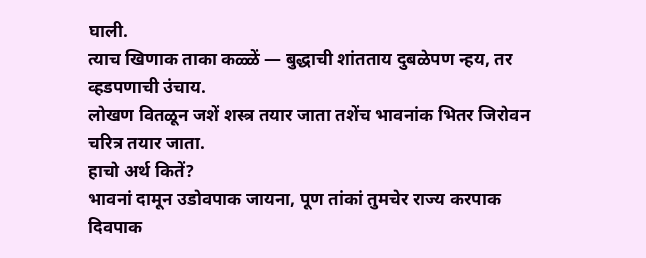घाली.
त्याच खिणाक ताका कळ्ळें — बुद्धाची शांतताय दुबळेपण न्हय, तर व्हडपणाची उंचाय.
लोखण वितळून जशें शस्त्र तयार जाता तशेंच भावनांक भितर जिरोवन चरित्र तयार जाता.
हाचो अर्थ कितें?
भावनां दामून उडोवपाक जायना, पूण तांकां तुमचेर राज्य करपाक दिवपाक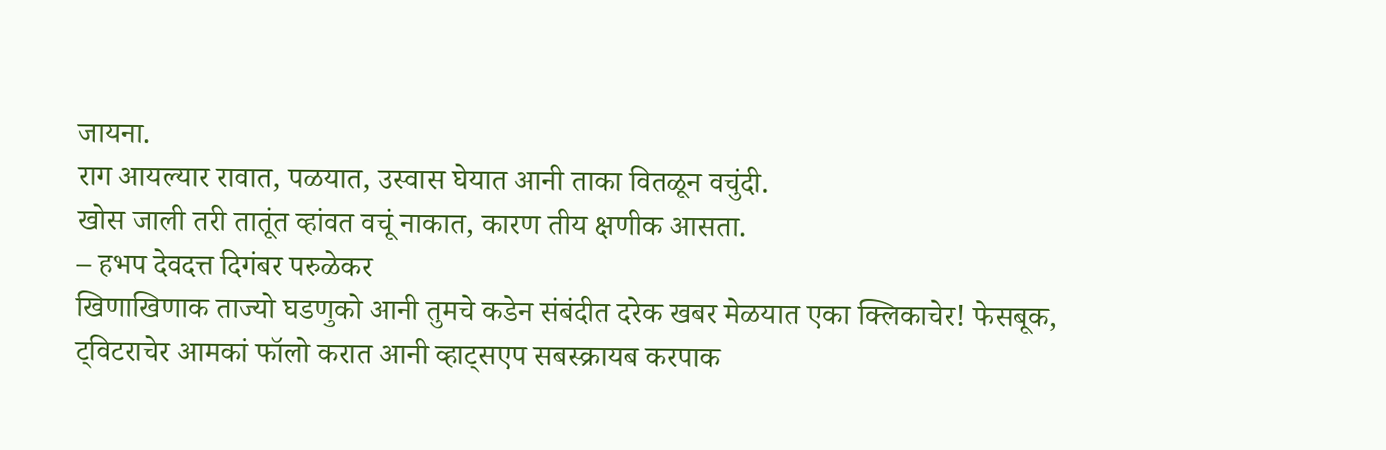जायना.
राग आयल्यार रावात, पळयात, उस्वास घेयात आनी ताका वितळून वचुंदी.
खोस जाली तरी तातूंत व्हांवत वचूं नाकात, कारण तीय क्षणीक आसता.
– हभप देवदत्त दिगंबर परुळेकर
खिणाखिणाक ताज्यो घडणुको आनी तुमचे कडेन संबंदीत दरेक खबर मेळयात एका क्लिकाचेर! फेसबूक, ट्विटराचेर आमकां फॉलो करात आनी व्हाट्सएप सबस्क्रायब करपाक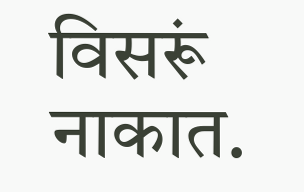विसरूं नाकात.